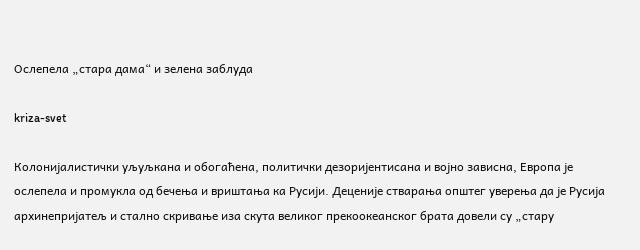Ослепела „стара дама“ и зелена заблуда

kriza-svet

Колонијалистички уљуљкана и обогаћена, политички дезоријентисана и војно зависна, Европа је ослепела и промукла од бечења и вриштања ка Русији. Деценије стварања општег уверења да је Русија архинепријатељ и стално скривање иза скута великог прекоокеанског брата довели су „стару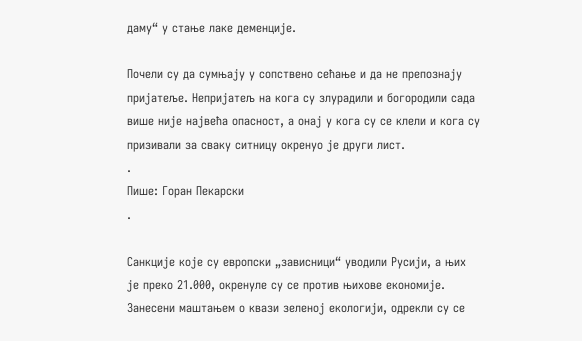даму“ у стање лаке деменције.

Почели су да сумњају у сопствено сећање и да не препознају пријатеље. Непријатељ на кога су злурадили и богородили сада више није највећа опасност, а онај у кога су се клели и кога су призивали за сваку ситницу окренуо је други лист.
.
Пише: Горан Пекарски
.

Санкције које су европски „зависници“ уводили Русији, а њих је преко 21.000, окренуле су се против њихове економије. Занесени маштањем о квази зеленој екологији, одрекли су се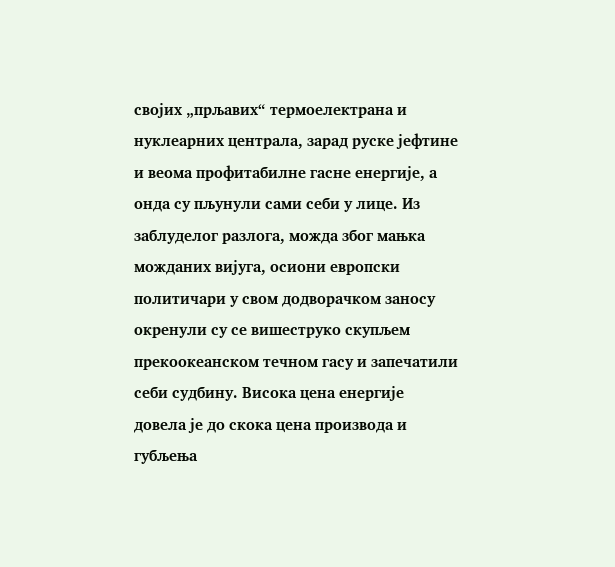својих „прљавих“ термоелектрана и нуклеарних централа, зарад руске јефтине и веома профитабилне гасне енергије, а онда су пљунули сами себи у лице. Из заблуделог разлога, можда због мањка можданих вијуга, осиони европски политичари у свом додворачком заносу окренули су се вишеструко скупљем прекоокеанском течном гасу и запечатили себи судбину. Висока цена енергије довела је до скока цена производа и губљења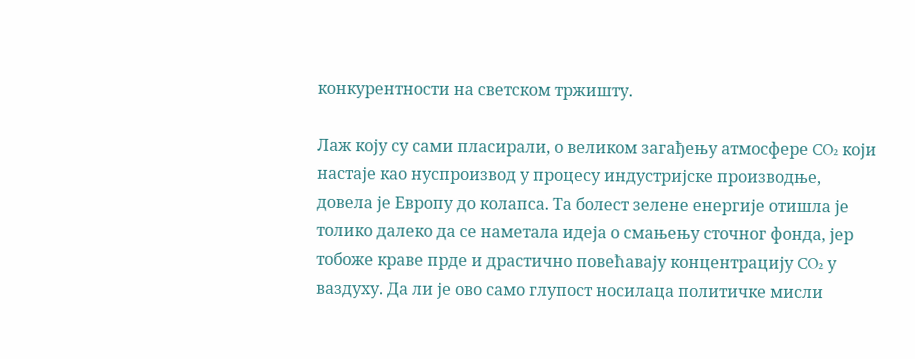конкурентности на светском тржишту.

Лаж коју су сами пласирали, о великом загађењу атмосфере CO₂ који настаје као нуспроизвод у процесу индустријске производње, довела је Европу до колапса. Та болест зелене енергије отишла је толико далеко да се наметала идеја о смањењу сточног фонда, јер тобоже краве прде и драстично повећавају концентрацију CO₂ у ваздуху. Да ли је ово само глупост носилаца политичке мисли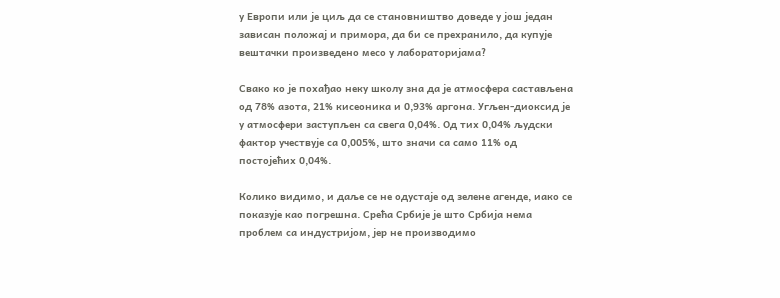у Европи или је циљ да се становништво доведе у још један зависан положај и примора, да би се прехранило, да купује вештачки произведено месо у лабораторијама?

Свако ко је похађао неку школу зна да је атмосфера састављена од 78% азота, 21% кисеоника и 0,93% аргона. Угљен-диоксид је у атмосфери заступљен са свега 0,04%. Од тих 0,04% људски фактор учествује са 0,005%, што значи са само 11% од постојећих 0,04%.

Колико видимо, и даље се не одустаје од зелене агенде, иако се показује као погрешна. Срећа Србије је што Србија нема проблем са индустријом, јер не производимо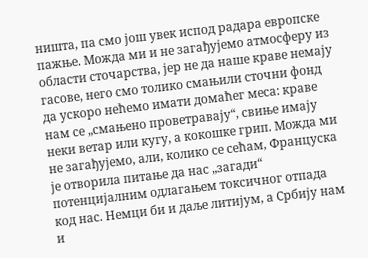ништа, па смо још увек испод радара европске пажње. Можда ми и не загађујемо атмосферу из области сточарства, јер не да наше краве немају гасове, него смо толико смањили сточни фонд да ускоро нећемо имати домаћег меса: краве нам се „смањено проветравају“, свиње имају неки ветар или кугу, а кокошке грип. Можда ми не загађујемо, али, колико се сећам, Француска је отворила питање да нас „загади“ потенцијалним одлагањем токсичног отпада код нас. Немци би и даље литијум, а Србију нам и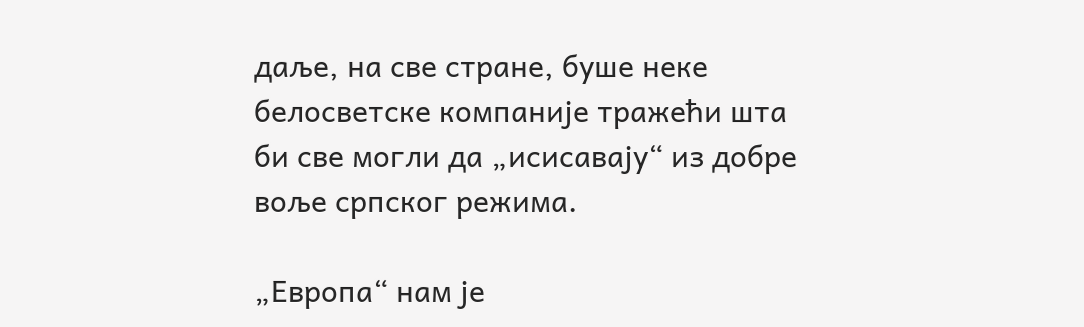даље, на све стране, буше неке белосветске компаније тражећи шта би све могли да „исисавају“ из добре воље српског режима.

„Европа“ нам је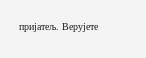пријатељ. Верујете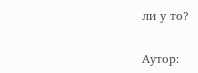ли у то?

Аутор: